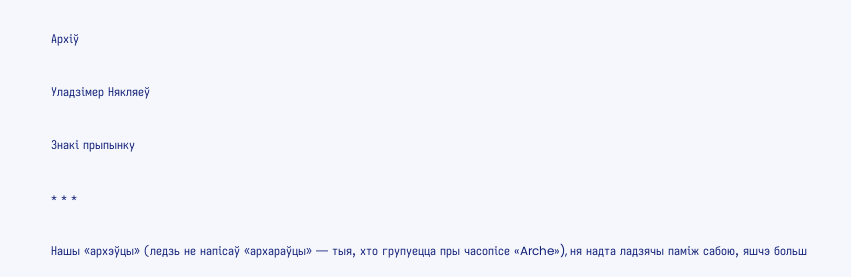Архіў

Уладзімер Някляеў

Знакі прыпынку

* * *

Нашы «архэўцы» (ледзь не напісаў «архараўцы» — тыя, хто групуецца пры часопісе «Arche»), ня надта ладзячы паміж сабою, яшчэ больш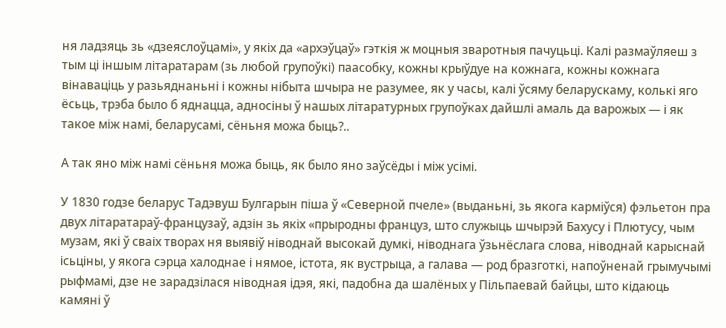ня ладзяць зь «дзеяслоўцамі», у якіх да «архэўцаў» гэткія ж моцныя зваротныя пачуцьці. Калі размаўляеш з тым ці іншым літаратарам (зь любой групоўкі) паасобку, кожны крыўдуе на кожнага, кожны кожнага вінаваціць у разьяднаньні і кожны нібыта шчыра не разумее, як у часы, калі ўсяму беларускаму, колькі яго ёсьць, трэба было б яднацца, адносіны ў нашых літаратурных групоўках дайшлі амаль да варожых — і як такое між намі, беларусамі, сёньня можа быць?..

А так яно між намі сёньня можа быць, як было яно заўсёды і між усімі.

У 1830 годзе беларус Тадэвуш Булгарын піша ў «Северной пчеле» (выданьні, зь якога карміўся) фэльетон пра двух літаратараў-французаў, адзін зь якіх «прыродны француз, што служыць шчырэй Бахусу і Плютусу, чым музам, які ў сваіх творах ня выявіў ніводнай высокай думкі, ніводнага ўзьнёслага слова, ніводнай карыснай ісьціны, у якога сэрца халоднае і нямое, істота, як вустрыца, а галава — род бразготкі, напоўненай грымучымі рыфмамі, дзе не зарадзілася ніводная ідэя, які, падобна да шалёных у Пільпаевай байцы, што кідаюць камяні ў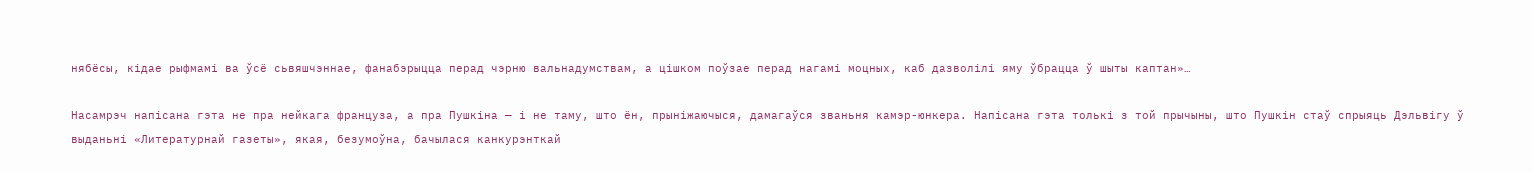нябёсы, кідае рыфмамі ва ўсё сьвяшчэннае, фанабэрыцца перад чэрню вальнадумствам, а цішком поўзае перад нагамі моцных, каб дазволілі яму ўбрацца ў шыты каптан»…

Насамрэч напісана гэта не пра нейкага француза, а пра Пушкіна — і не таму, што ён, прыніжаючыся, дамагаўся званьня камэр-юнкера. Напісана гэта толькі з той прычыны, што Пушкін стаў спрыяць Дэльвігу ў выданьні «Литературнай газеты», якая, безумоўна, бачылася канкурэнткай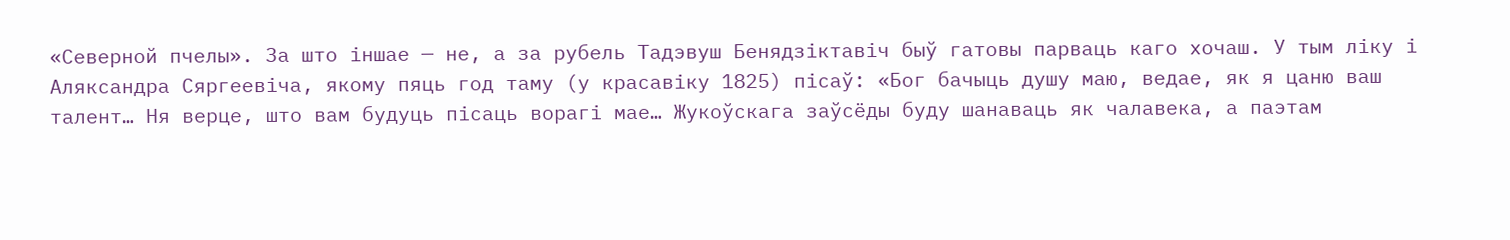«Северной пчелы». За што іншае — не, а за рубель Тадэвуш Бенядзіктавіч быў гатовы парваць каго хочаш. У тым ліку і Аляксандра Сяргеевіча, якому пяць год таму (у красавіку 1825) пісаў: «Бог бачыць душу маю, ведае, як я цаню ваш талент… Ня верце, што вам будуць пісаць ворагі мае… Жукоўскага заўсёды буду шанаваць як чалавека, а паэтам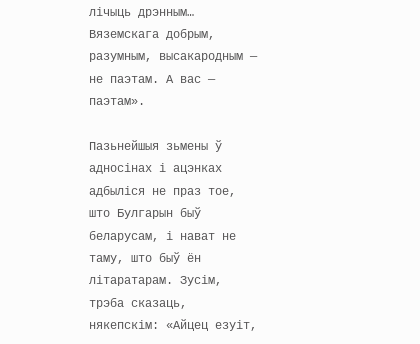лічыць дрэнным… Вяземскага добрым, разумным, высакародным — не паэтам. А вас — паэтам».

Пазьнейшыя зьмены ў адносінах і ацэнках адбыліся не праз тое, што Булгарын быў беларусам, і нават не таму, што быў ён літаратарам. Зусім, трэба сказаць, някепскім: «Айцец езуіт,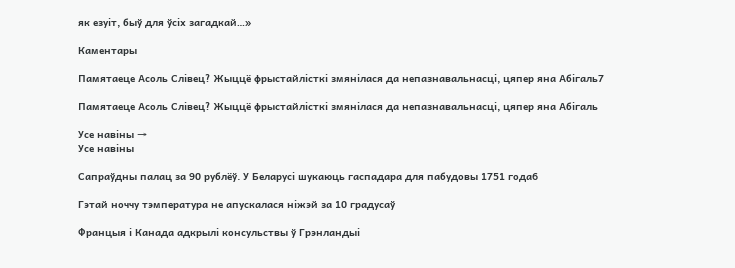як езуіт, быў для ўсіх загадкай…»

Каментары

Памятаеце Асоль Слівец? Жыццё фрыстайлісткі змянілася да непазнавальнасці, цяпер яна Абігаль7

Памятаеце Асоль Слівец? Жыццё фрыстайлісткі змянілася да непазнавальнасці, цяпер яна Абігаль

Усе навіны →
Усе навіны

Сапраўдны палац за 90 рублёў. У Беларусі шукаюць гаспадара для пабудовы 1751 года6

Гэтай ноччу тэмпература не апускалася ніжэй за 10 градусаў

Францыя і Канада адкрылі консульствы ў Грэнландыі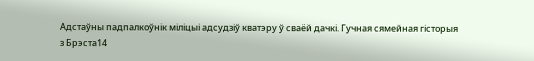Адстаўны падпалкоўнік міліцыі адсудзіў кватэру ў сваёй дачкі. Гучная сямейная гісторыя з Брэста14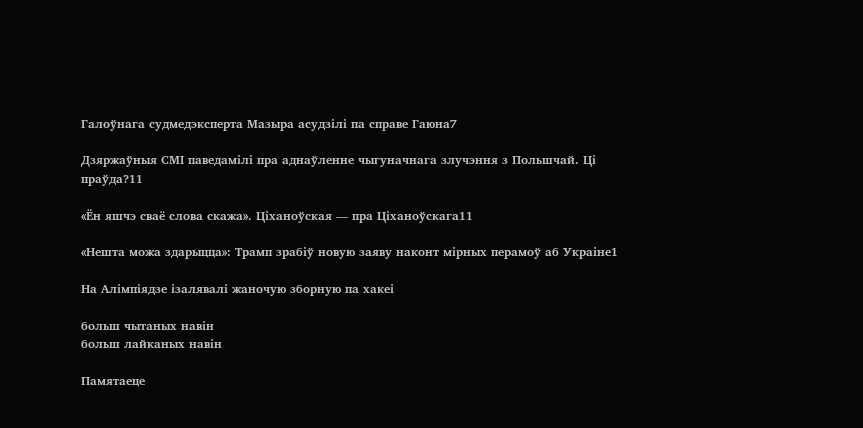Галоўнага судмедэксперта Мазыра асудзілі па справе Гаюна7

Дзяржаўныя СМІ паведамілі пра аднаўленне чыгуначнага злучэння з Польшчай. Ці праўда?11

«Ён яшчэ сваё слова скажа». Ціханоўская — пра Ціханоўскага11

«Нешта можа здарыцца»: Трамп зрабіў новую заяву наконт мірных перамоў аб Украіне1

На Алімпіядзе ізалявалі жаночую зборную па хакеі

больш чытаных навін
больш лайканых навін

Памятаеце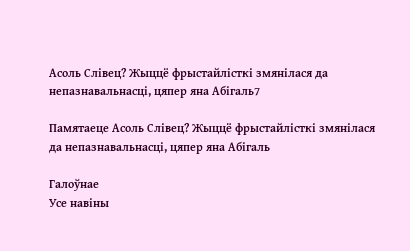Асоль Слівец? Жыццё фрыстайлісткі змянілася да непазнавальнасці, цяпер яна Абігаль7

Памятаеце Асоль Слівец? Жыццё фрыстайлісткі змянілася да непазнавальнасці, цяпер яна Абігаль

Галоўнае
Усе навіны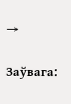→

Заўвага: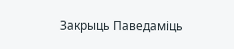Закрыць Паведаміць